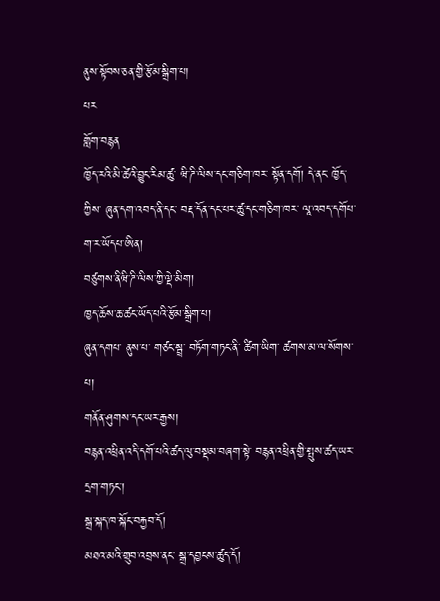ནུས་སྟོབས་ཅན་གྱི་རྩོམ་སྒྲིག་པ།
པར
གློག་བརྙན
ཁྱོད་རའི་མི་ཚེའི་བྱུང་རིམ་ཚུ་ ཝི་ཌི་ལིས་དང་གཅིག་ཁར་ སྟོན་དགོ། དེ་ནང་ ཁྱོད་ཀྱིས་ ཞུན་དག་འབད་ནི་དང་ བརྡ་དོན་དང་པར་ཚུ་དང་གཅིག་ཁར་ ལཱ་འབད་དགོཔ་ག་ར་ཡོདཔ་ཨིན།
བཙུགས་ནིཝི་ཌི་ལིས་ཀྱི་ལྡེ་མིག།
ཁྱད་ཆོས་ཆ་ཚང་ཡོད་པའི་རྩོམ་སྒྲིག་པ།
ཞུན་དགཔ་ ནུས་པ་ གཙང་སྦྲ་ བཏོག་གཏང་ནི་ ཚིག་ཡིག་ ཚགས་མ་ལ་སོགས་པ།
གནོན་ཤུགས་དང་ཡར་རྒྱས།
བརྙན་འཕྲིན་འདི་དགོ་པའི་ཚད་ལུ་བསྡམ་བཞག་སྟེ་ བརྙན་འཕྲིན་གྱི་སྤུས་ཚད་ཡར་དྲག་གཏང་།
སྒྲ་སྐད་ཁ་སྐོང་བརྐྱབ་དོ།
མཐའ་མའི་གྲུབ་འབྲས་ནང་ སྒྲ་དབྱངས་ཚུད་དོ།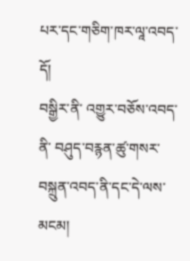པར་དང་གཅིག་ཁར་ལཱ་འབད་དོ།
བསྒྱིར་ནི་ འགྱུར་བཅོས་འབད་ནི་ བཤུད་བརྙན་ཚུ་གསར་བསྐྲུན་འབད་ནི་དང་དེ་ལས་མངམ།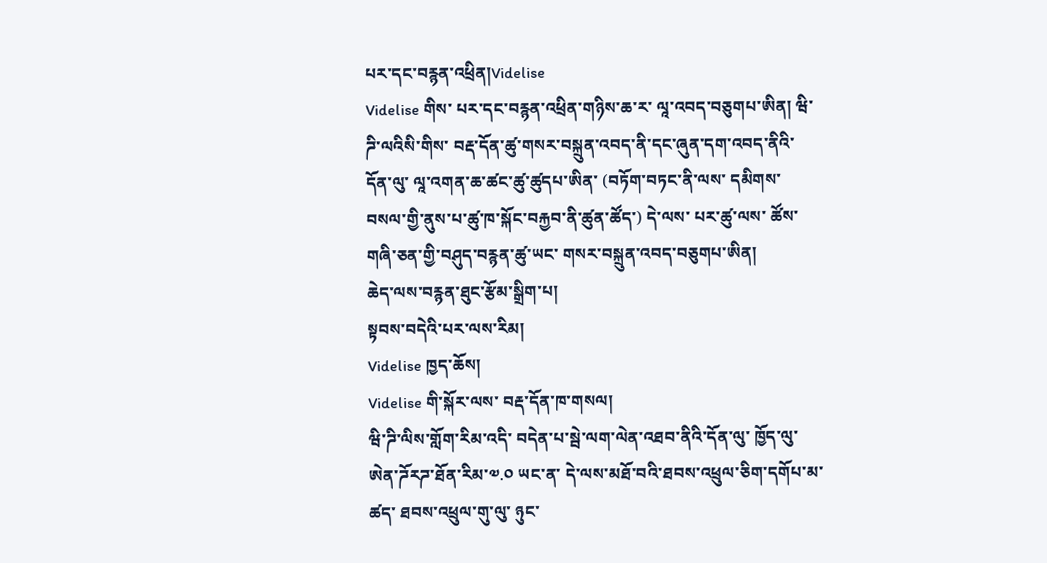པར་དང་བརྙན་འཕྲིན།Videlise
Videlise གིས་ པར་དང་བརྙན་འཕྲིན་གཉིས་ཆ་ར་ ལཱ་འབད་བཅུགཔ་ཨིན། ཝི་ཌི་ལའིསི་གིས་ བརྡ་དོན་ཚུ་གསར་བསྐྲུན་འབད་ནི་དང་ཞུན་དག་འབད་ནིའི་དོན་ལུ་ ལཱ་འགན་ཆ་ཚང་ཚུ་ཚུདཔ་ཨིན་ (བཏོག་བཏང་ནི་ལས་ དམིགས་བསལ་གྱི་ནུས་པ་ཚུ་ཁ་སྐོང་བརྐྱབ་ནི་ཚུན་ཚོད་) དེ་ལས་ པར་ཚུ་ལས་ ཚོས་གཞི་ཅན་གྱི་བཤུད་བརྙན་ཚུ་ཡང་ གསར་བསྐྲུན་འབད་བཅུགཔ་ཨིན།
ཆེད་ལས་བརྙན་ཐུང་རྩོམ་སྒྲིག་པ།
སྟབས་བདེའི་པར་ལས་རིམ།
Videlise ཁྱད་ཆོས།
Videlise གི་སྐོར་ལས་ བརྡ་དོན་ཁ་གསལ།
ཝི་ཌི་ལིས་གློག་རིམ་འདི་ བདེན་པ་སྦེ་ལག་ལེན་འཐབ་ནིའི་དོན་ལུ་ ཁྱོད་ལུ་ ཨེན་ཌོརཌ་ཐོན་རིམ་༧.༠ ཡང་ན་ དེ་ལས་མཐོ་བའི་ཐབས་འཕྲུལ་ཅིག་དགོཔ་མ་ཚད་ ཐབས་འཕྲུལ་གུ་ལུ་ ཉུང་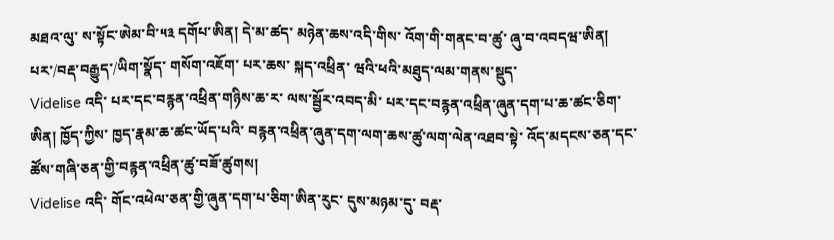མཐའ་ལུ་ ས་སྟོང་ཨེམ་བི་༥༣ དགོཔ་ཨིན། དེ་མ་ཚད་ མཉེན་ཆས་འདི་གིས་ འོག་གི་གནང་བ་ཚུ་ ཞུ་བ་འབདཝ་ཨིན། པར་/བརྡ་བརྒྱུད་/ཡིག་སྣོད་ གསོག་འཇོག་ པར་ཆས་ སྐད་འཕྲིན་ ཝའི་ཕའི་མཐུད་ལམ་གནས་སྡུད་
Videlise འདི་ པར་དང་བརྙན་འཕྲིན་གཉིས་ཆ་ར་ ལས་སྦྱོར་འབད་མི་ པར་དང་བརྙན་འཕྲིན་ཞུན་དག་པ་ཆ་ཚང་ཅིག་ཨིན། ཁྱོད་ཀྱིས་ ཁྱད་རྣམ་ཆ་ཚང་ཡོད་པའི་ བརྙན་འཕྲིན་ཞུན་དག་ལག་ཆས་ཚུ་ལག་ལེན་འཐབ་སྟེ་ འོད་མདངས་ཅན་དང་ ཚོས་གཞི་ཅན་གྱི་བརྙན་འཕྲིན་ཚུ་བཟོ་ཚུགས།
Videlise འདི་ གོང་འཕེལ་ཅན་གྱི་ཞུན་དག་པ་ཅིག་ཨིན་རུང་ དུས་མཉམ་དུ་ བརྡ་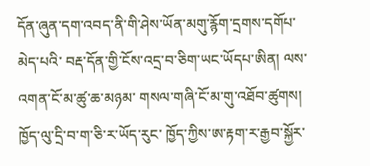དོན་ཞུན་དག་འབད་ནི་གི་ཤེས་ཡོན་མགུ་རྙོག་དྲགས་དགོཔ་མེད་པའི་ བརྡ་དོན་གྱི་ངོས་འདྲ་བ་ཅིག་ཡང་ཡོདཔ་ཨིན། ལས་འགན་ངོ་མ་ཚུ་ཆ་མཉམ་ གསལ་གཞི་ངོ་མ་གུ་འཐོབ་ཚུགས། ཁྱོད་ལུ་དྲི་བ་ག་ཅི་ར་ཡོད་རུང་ ཁྱོད་ཀྱིས་ཨ་རྟག་ར་རྒྱབ་སྐྱོར་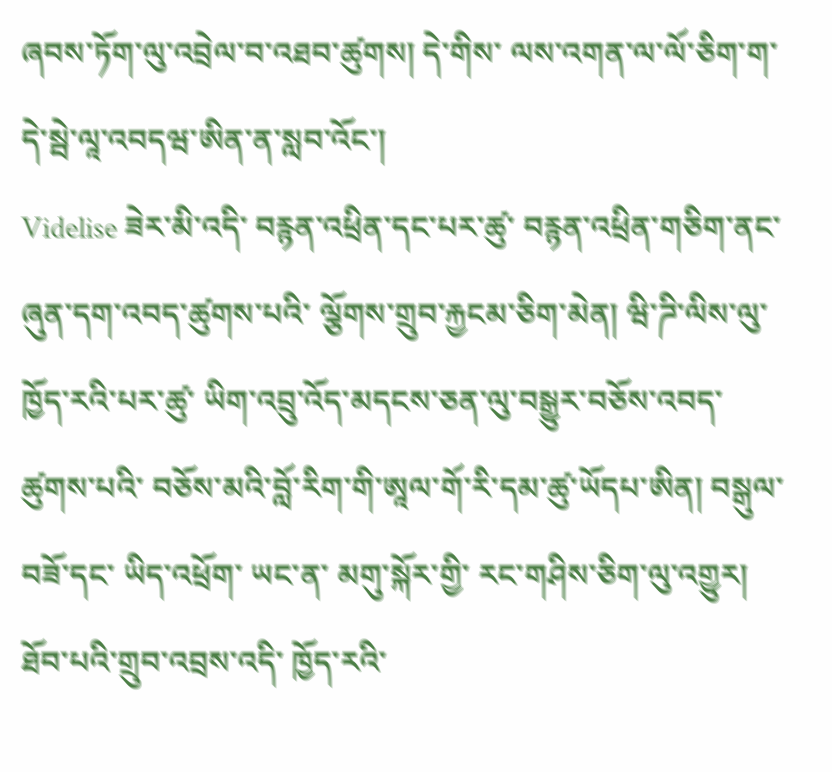ཞབས་ཏོག་ལུ་འབྲེལ་བ་འཐབ་ཚུགས། དེ་གིས་ ལས་འགན་ལ་ལོ་ཅིག་ག་དེ་སྦེ་ལཱ་འབདཝ་ཨིན་ན་སླབ་འོང་།
Videlise ཟེར་མི་འདི་ བརྙན་འཕྲིན་དང་པར་ཚུ་ བརྙན་འཕྲིན་གཅིག་ནང་ ཞུན་དག་འབད་ཚུགས་པའི་ ལྕོགས་གྲུབ་རྐྱངམ་ཅིག་མེན། ཝི་ཌི་ལིས་ལུ་ ཁྱོད་རའི་པར་ཚུ་ ཡིག་འབྲུ་འོད་མདངས་ཅན་ལུ་བསྒྱུར་བཅོས་འབད་ཚུགས་པའི་ བཅོས་མའི་བློ་རིག་གི་ཨཱལ་གོ་རི་དམ་ཚུ་ཡོདཔ་ཨིན། བསྒུལ་བཟོ་དང་ ཡིད་འཕྲོག་ ཡང་ན་ མགུ་སྐོར་གྱི་ རང་གཤིས་ཅིག་ལུ་འགྱུར། ཐོབ་པའི་གྲུབ་འབྲས་འདི་ ཁྱོད་རའི་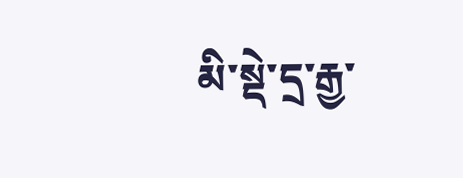མི་སྡེ་དྲ་རྒྱ་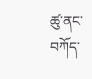ཚུ་ནང་ བཀོད་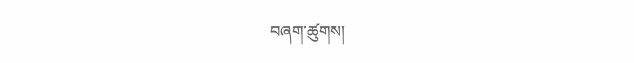བཞག་ཚུགས།